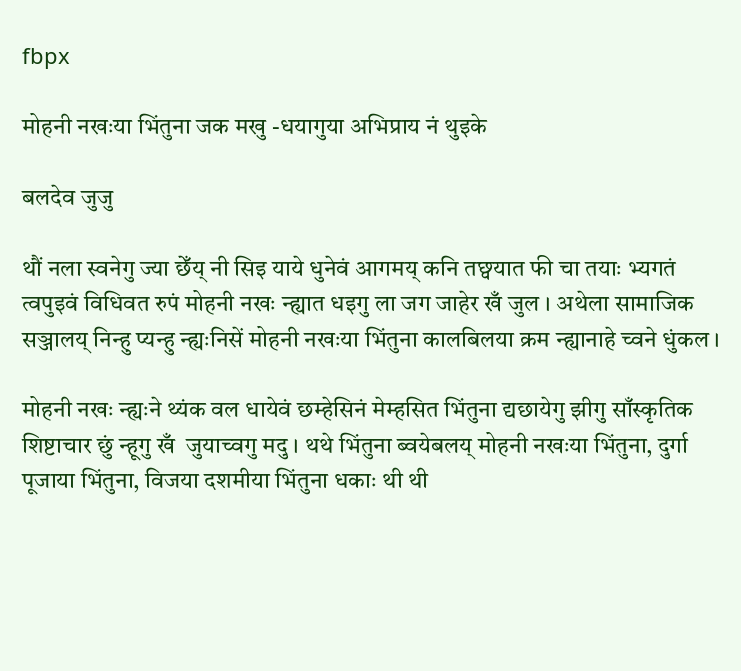fbpx

मोहनी नखःया भिंतुना जक मखु -धयागुया अभिप्राय नं थुइके

बलदेव जुजु

थौं नला स्वनेगु ज्या छेँय् नी सिइ याये धुनेवं आगमय् कनि तछ्वयात फी चा तयाः भ्यगतं त्वपुइवं विधिवत रुपं मोहनी नखः न्ह्यात धइगु ला जग जाहेर खँ जुल । अथेला सामाजिक सञ्जालय् निन्हु प्यन्हु न्ह्यःनिसें मोहनी नखःया भिंतुना कालबिलया क्रम न्ह्यानाहे च्वने धुंकल ।

मोहनी नखः न्ह्यःने थ्यंक वल धायेवं छम्हेसिनं मेम्हसित भिंतुना द्यछायेगु झीगु साँस्कृतिक शिष्टाचार छुं न्हूगु खँ  जुयाच्वगु मदु । थथे भिंतुना ब्वयेबलय् मोहनी नखःया भिंतुना, दुर्गा पूजाया भिंतुना, विजया दशमीया भिंतुना धकाः थी थी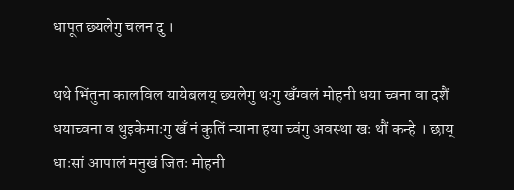धापूत छ्यलेगु चलन दु ।

थथे भिंतुना कालविल यायेबलय् छ्यलेगु थःगु खँग्वलं मोहनी धया च्वना वा दशैं धयाच्वना व थुइकेमाःगु खँ नं कुतिं न्याना हया च्वंगु अवस्था खः थौं कन्हे । छाय् धाःसां आपालं मनुखं जितः मोहनी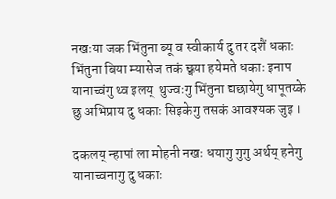नखःया जक भिंतुना ब्यू व स्वीकार्य दु तर दशैं धकाः भिंतुना बिया म्यासेज तकं छ्वया हयेमते धकाः इनाप यानाच्वंगु थ्व इलय्  थुज्वःगु भिंतुना द्यछायेगु धापूतय्के छु अभिप्राय दु धकाः सिइकेगु तसकं आवश्यक जुइ ।

दकलय् न्हापां ला मोहनी नखः धयागु गुगु अर्थय् हनेगु यानाच्वनागु दु धकाः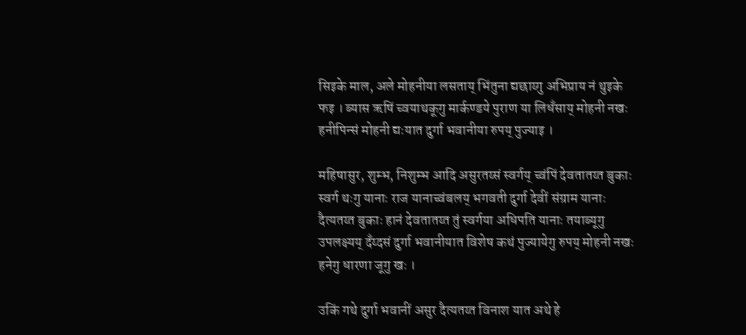सिइके माल, अले मोहनीया लसताय् भिंतुना द्यछाय्गु अभिप्राय नं थुइके फइ । ब्यास ऋषिं च्वयाथकूगु मार्कण्डये पुराण या लिधँसाय् मोहनी नखः हनीपिन्सं मोहनी द्यःयात दुर्गा भवानीया रुपय् पुज्याइ ।

महिषासुर, शुम्भ, निशुम्भ आदि असुरतय्सं स्वर्गय् च्वंपिं देवतातय्त बुकाः स्वर्ग थःगु यानाः राज यानाच्वंबलय् भगवती दुर्गा देवीं संग्राम यानाः दैत्यतय्त बुकाः हानं देवतातय्त तुं स्वर्गया अधिपति यानाः तयाब्यूगु उपलक्ष्यय् दँय्दसं दुर्गा भवानीयात विशेष कथं पुज्यायेगु रुपय् मोहनी नखः हनेगु धारणा जूगु खः ।

उकिं गथे दुर्गा भवानीं असुर दैत्यतय्त विनाश यात अथे हे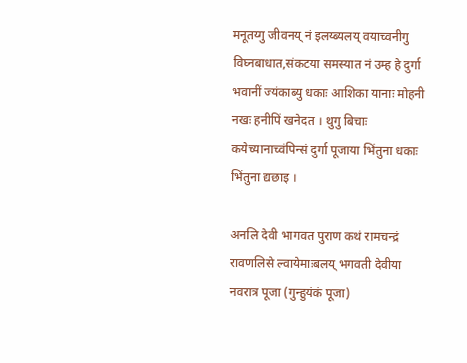मनूतय्गु जीवनय् नं इलय्ब्यलय् वयाच्वनीगु विघ्नबाधात,संकटया समस्यात नं उम्ह हे दुर्गा भवानीं ज्यंकाब्यु धकाः आशिका यानाः मोहनी नखः हनीपिं खनेदत । थुगु बिचाः कयेच्यानाच्वंपिन्सं दुर्गा पूजाया भिंतुना धकाः भिंतुना द्यछाइ ।

अनलि देवी भागवत पुराण कथं रामचन्द्रं रावणलिसे ल्वायेमाःबलय् भगवती देवीया नवरात्र पूजा (गुन्हुयंकं पूजा)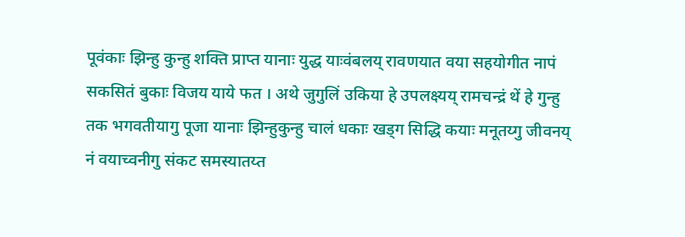पूवंकाः झिन्हु कुन्हु शक्ति प्राप्त यानाः युद्ध याःवंबलय् रावणयात वया सहयोगीत नापं सकसितं बुकाः विजय याये फत । अथे जुगुलिं उकिया हे उपलक्ष्यय् रामचन्द्रं थें हे गुन्हु तक भगवतीयागु पूजा यानाः झिन्हुकुन्हु चालं धकाः खड्ग सिद्धि कयाः मनूतय्गु जीवनय् नं वयाच्वनीगु संकट समस्यातय्त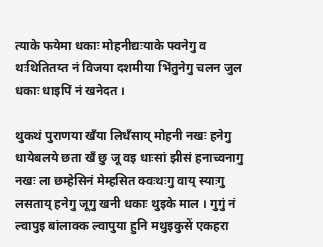त्याके फयेमा धकाः मोहनीद्यःयाके फ्वनेगु व थःथितितय्त नं विजया दशमीया भिंतुनेगु चलन जुल धकाः धाइपिं नं खनेदत ।

थुकथं पुराणया खँया लिधँसाय् मोहनी नखः हनेगु धायेबलये छता खँ छु जू वइ धाःसां झीसं हनाच्वनागु नखः ला छम्हेसिनं मेम्हसित क्वःथःगु वाय् स्याःगु लसताय् हनेगु जूगु खनी धकाः थुइके माल । गुगुं नं ल्वापुइ बांलाक्क ल्वापुया हुनि मथुइकुसें एकहरा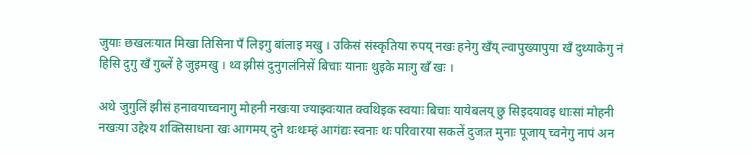जुयाः छखलःयात मिखा तिसिना पँ लिइगु बांलाइ मखु । उकिसं संस्कृतिया रुपय् नखः हनेगु खँय् ल्वापुख्यापुया खँ दुथ्याकेगु नं हिसि दुगु खँ गुब्लें हे जुइमखु । थ्व झीसं दुनुगलंनिसें बिचाः यानाः थुइके माःगु खँ खः ।

अथे जुगुलिं झीसं हनावयाच्वनागु मोहनी नखःया ज्याझ्वःयात क्वथिइक स्वयाः बिचाः यायेबलय् छु सिइदयावइ धाःसां मोहनी नखःया उद्देश्य शक्तिसाधना खः आगमय् दुने थःथःम्हं आगंद्यः स्वनाः थः परिवारया सकलें दुजःत मुनाः पूजाय् च्वनेगु नापं अन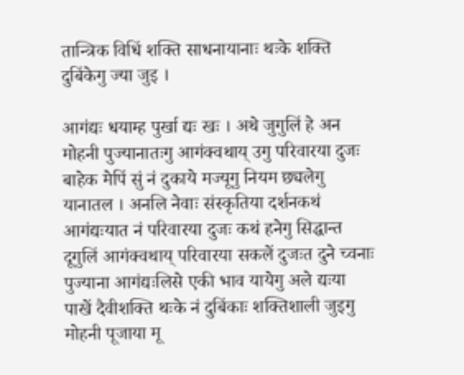तान्त्रिक विधिं शक्ति साधनायानाः थःके शक्ति दुबिंकेगु ज्या जुइ ।

आगंद्यः धयाम्ह पुर्खा द्यः खः । अथे जुगुलिं हे अन मोहनी पुज्यानातःगु आगंक्वथाय् उगु परिवारया दुजः बाहेक मेपिं सुं नं दुकाये मज्यूगु नियम छ्यलेगु यानातल । अनलि नेवाः संस्कृतिया दर्शनकथं आगंद्यःयात नं परिवारया दुजः कथं हनेगु सिद्धान्त दूगुलिं आगंक्वथाय् परिवारया सकलें दुजःत दुने च्वनाः पुज्याना आगंद्यःलिसे एकी भाव यायेगु अले द्यःया पाखें दैवीशक्ति थःके नं दुबिंकाः शक्तिशाली जुइगु मोहनी पूजाया मू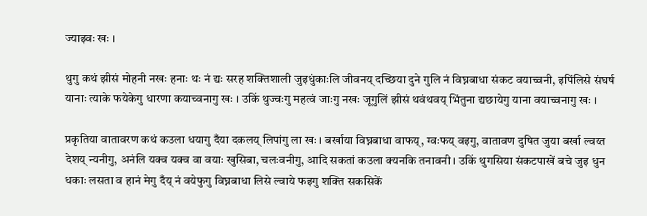ज्याझ्वः खः ।

थुगु कथं झीसं मोहनी नखः हनाः थः नं द्यः सरह शक्तिशाली जुइधुंकाःलि जीवनय् दच्छिया दुने गुलि नं विघ्नबाधा संकट वयाच्वनी, इपिंलिसे संघर्ष यानाः त्याके फयेकेगु धारणा कयाच्वनागु खः । उकिं थुज्वःगु महत्वं जाःगु नखः जूगुलिं झीसं थवंथवय् भिंतुना द्यछायेगु याना वयाच्वनागु खः ।

प्रकृतिया वातावरण कथं कउला धयागु दँया दकलय् लिपांगु ला खः । बर्खाया विघ्नबाधा वाफय्, ग्वःफय् वइगु, वातावण दुषित जुया बर्खा ल्वय्त देशय् न्यनीगु, अनंलि यक्व यक्व वा वयाः खुसिबा, चलःवनीगु, आदि सकतां कउला क्यनकि तनावनी । उकिं थुगसिया संकटपाखें बचे जुइ धुन धकाः लसता व हानं मेगु दँय् नं वयेफुगु विघ्नबाधा लिसे ल्वाये फइगु शक्ति सकसिकें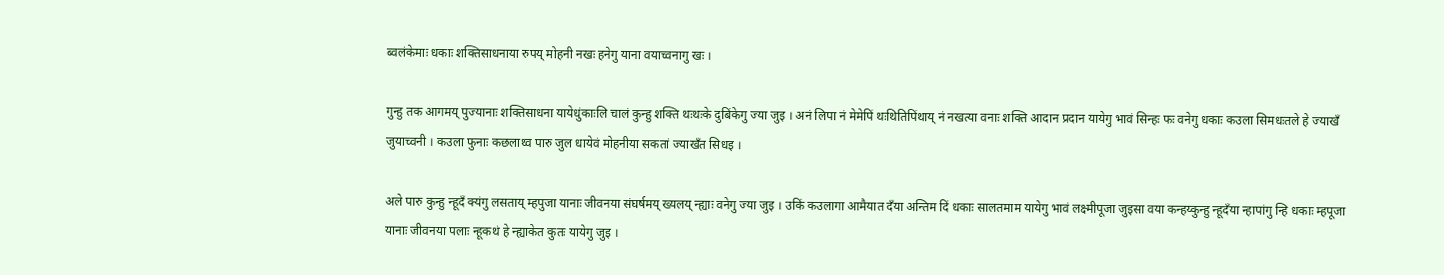ब्वलंकेमाः धकाः शक्तिसाधनाया रुपय् मोहनी नखः हनेगु याना वयाच्वनागु खः ।

गुन्हु तक आगमय् पुज्यानाः शक्तिसाधना यायेधुंकाःलि चालं कुन्हु शक्ति थःथःके दुबिंकेगु ज्या जुइ । अनं लिपा नं मेमेपिं थःथितिपिंथाय् नं नखत्या वनाः शक्ति आदान प्रदान यायेगु भावं सिन्हः फः वनेगु धकाः कउला सिमधःतले हे ज्याखँ जुयाच्वनी । कउला फुनाः कछलाथ्व पारु जुल धायेवं मोहनीया सकतां ज्याखँत सिधइ ।

अले पारु कुन्हु न्हूदँ क्यंगु लसताय् म्हपुजा यानाः जीवनया संघर्षमय् ख्यलय् न्ह्याः वनेगु ज्या जुइ । उकिं कउलागा आमैयात दँया अन्तिम दिं धकाः सालतमाम यायेगु भावं लक्ष्मीपूजा जुइसा वया कन्हय्कुन्हु न्हूदँया न्हापांगु न्हि धकाः म्हपूजा यानाः जीवनया पलाः न्हूकथं हे न्ह्याकेत कुतः यायेगु जुइ ।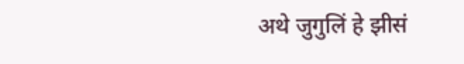अथे जुगुलिं हे झीसं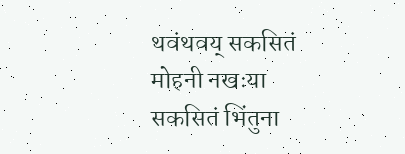थवंथवय् सकसितं मोहनी नखःया सकसितं भिंतुना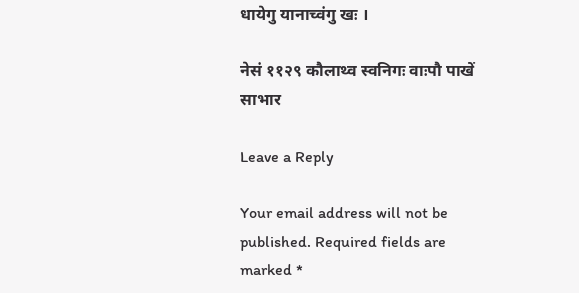धायेगु यानाच्वंगु खः ।

नेसं ११२९ कौलाथ्व स्वनिगः वाःपौ पाखें साभार

Leave a Reply

Your email address will not be published. Required fields are marked *